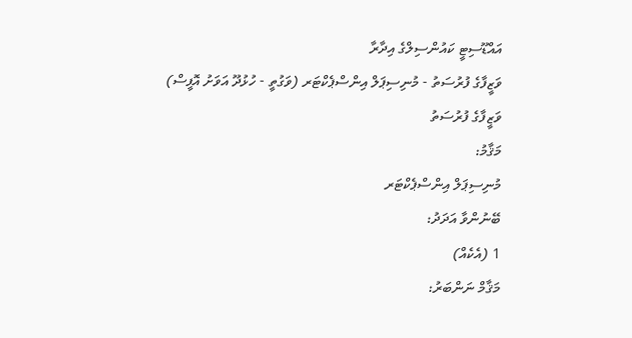އައްޑޫސިޓީ ކައުންސިލްގެ އިދާރާ
ވަޒީފާގެ ފުރުސަތު - މުނިސިޕަލް އިންސްޕެކްޓަރ (ވަގުތީ - ހުޅުދޫ އަވަށު އޮފީސް)
ވަޒީފާގެ ފުރުސަތު
މަޤާމު:
މުނިސިޕަލް އިންސްޕެކްޓަރ
ބޭނުންވާ އަދަދު:
1 (އެކެއް)
މަޤާމް ނަންބަރު: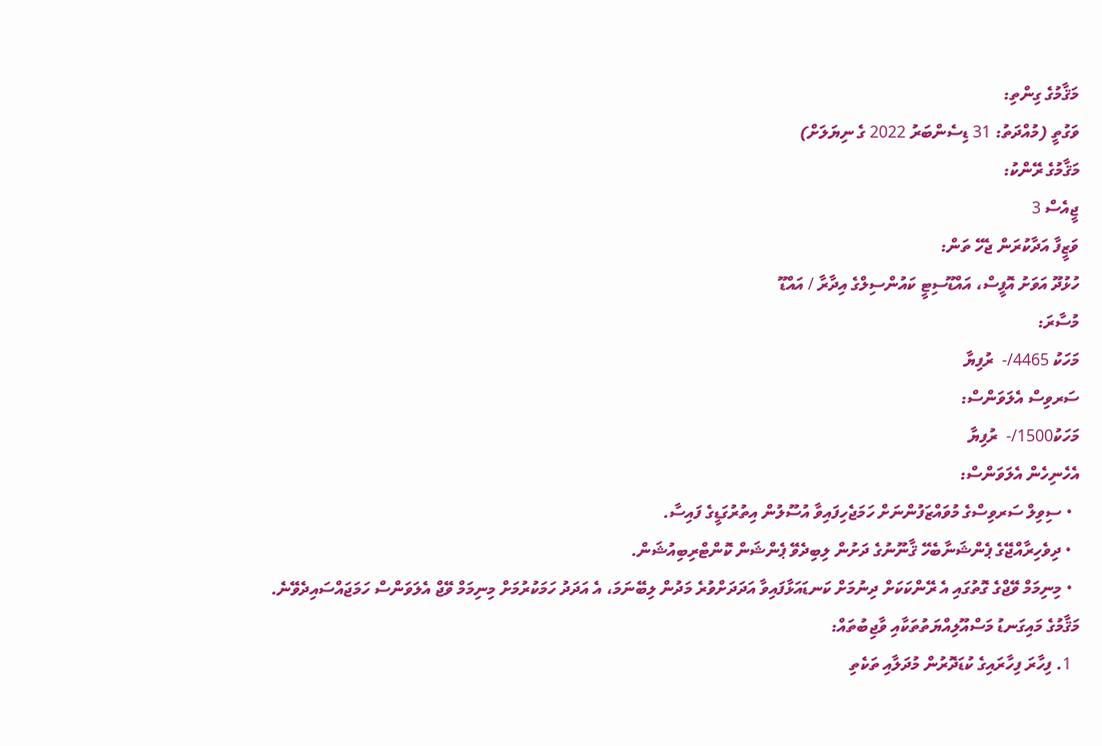މަޤާމުގެ ގިންތި:
ވަގުތީ (މުއްދަތު: 31 ޑިސެންބަރު 2022 ގެ ނިޔަލަށް)
މަޤާމުގެ ރޭންކު:
ޖީއެސް 3
ވަޒީފާ އަދާކުރަން ޖެހޭ ތަން:
ހުޅުދޫ އަވަށު އޮފީސް، އައްޑޫސިޓީ ކައުންސިލްގެ އިދާރާ / އައްޑޫ
މުސާރަ:
މަހަކު 4465/-  ރުފިޔާ
ސަރވިސް އެލަވަންސް:
މަހަކު1500/-  ރުފިޔާ
އެހެނިހެން އެލަވަންސް:
  • ސިވިލް ސަރވިސްގެ މުވައްޒަފުންނަށް ހަމަޖެހިފައިވާ އުސޫލުން އިތުރުގަޑީގެ ފައިސާ.
  • ދިވެހިރާއްޖޭގެ ޕެންޝަނާބެހޭ ޤާނޫނުގެ ދަށުން ލިބިދެވޭ ޕެންޝަން ކޮންޓްރިބިއުޝަން.
  • މިނިމަމް ވޭޖްގެ ގޮތުގައި އެ ރޭންކަކަށް ދިނުމަށް ކަނޑައަޅާފައިވާ އަދަދަށްވުރެ މަދުން ލިބޭނަމަ، އެ އަދަދު ހަމަކުރުމަށް މިނިމަމް ވޭޖް އެލަވަންސް ހަމަޖައްސައިދެވޭނެ.
މަޤާމުގެ މައިގަނޑު މަސްއޫލިއްޔަތުތަކާއި ވާޖިބުތައް:
  1. ފިހާރަ ފިހާރައިގެ ކުޑަދޮރުން މުދަލާއި ތަކެތި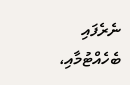ނެރެފައި ބެހެއްޓުމާއި،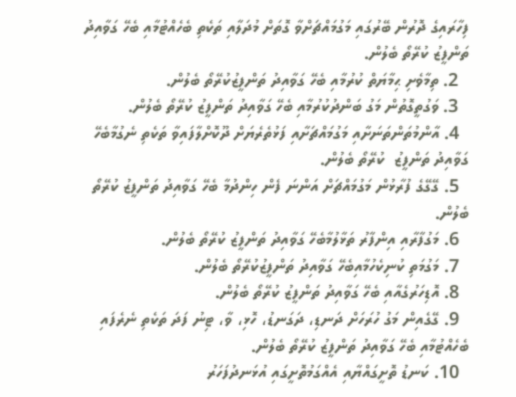ފިހާރައިގެ ދޮރުން ބޭރުގައި މަގުމައްޗަށްވާ ގޮތަށް މުދަލާއި ތަކެތި ބެހެއްޓުމާއި ބެހޭ ގަވާއިދު ތަންފީޒު ކުރޭތޯ ބެލުން.
  2. ތިމާވެށި ޙިމާޔަތް ކުރުމާއި ބެހޭ ގަވާއިދު ތަންފީޒުކުރޭތޯ ބެލުން.
  3. ވަގުތީގޮތުން މަގު ބަންދުކުރުމާއި ބެހޭ ގަވާއިދު ތަންފީޒު ކުރޭތޯ ބެލުން.
  4. އާންމުތަންތަނަށާއި މަގުމައްޗަށާއި ފަޅުތެރެޔަށް ދޫކޮށްލާފައިވާ ތަކެތި ނެގުމާބެހޭ ގަވާއިދު ތަންފީޒު  ކުރޭތޯ ބެލުން.
  5. ގޭގޭގެ ފުރާޅުން މަގުމައްޗަށް އަންނަ ފެން ހިންދުމާ ބެހޭ ގަވާއިދު ތަންފީޒު ކުރޭތޯ ބެލުން.
  6. މަގުފާރާއި އިންފާރު ތަޅާލުމާބެހޭ ގަވާއިދު ތަންފީޒު ކުރޭތޯ ބެލުން.
  7. މަގުމަތި ކުނިކެހުމާއިބެހޭ ގަވާއިދު ތަންފީޒުކުރޭތޯ ބެލުން.
  8. އޮޑިހަރުގެއާއި ބެހޭ ގަވާއިދު ތަންފީޒު ކުރޭތޯ ބެލުން.
  9. ގޭގެއިން މަގު ހުރަހަށް ދަނޑި، ދަގަނޑު، ހޮޅި، ވާ، ޓިނު ފަދަ ތަކެތި ނެރެފައި ބެހެއްޓުމާއި ބެހޭ ގަވާއިދު ތަންފީޒު ކުރޭތޯ ބެލުން.
  10. ކަނޑު ތޮށީގައްޔާއި އެއްގަމުތޮށީގައި އުޅަނދުފަހަރު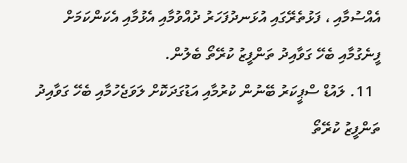އެއްސުމާއި ، ފަޅުތެރޭގައި އުޅަނދުފަހަރު ދުއްވުމާއި އެޅުމާއި އެކަންކަމަށް ފީނެގުމާއި ބެހޭ ގަވާއިދު ތަންފީޒު ކުރޭތޯ ބެލުން.
  11. ލައުޑް ސްޕީކަރު ބޭނުން ކުރުމާއި އަޑުގަދަކޮށް ލަވަޖެހުމާއި ބެހޭ ގަވާއިދު ތަންފީޒު ކުރޭތޯ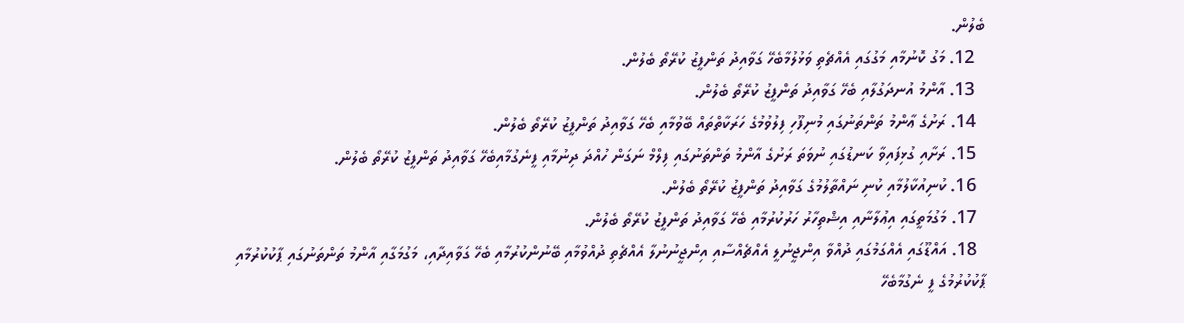ބެލުން.
  12. މަގު ކޮނުމާއި މަގުގައި އެއްޗެތި ވަޅުލުމާބެހޭ ގަވާއިދު ތަންފީޒު ކުރޭތޯ ބެލުން.
  13. އާންމު އުނދަގުލާއި ބެހޭ ގަވާއިދު ތަންފީޒު ކުރޭތޯ ބެލުން.
  14. ރަށުގެ ޢާންމު ތަންތަނުގައި މުނިފޫހި ފިލުވުމުގެ ހަރަކާތްތައް ބޭވުމާއި ބެހޭ ގަވާއިދު ތަންފީޒު ކުރޭތޯ ބެލުން.
  15. ރަށާއި ގުޅިފައިވާ ކަނޑުގައި ނުވަތަ ރަށުގެ އާންމު ތަންތަނުގައި ފިލްމް ނަގަން ހުއްދަ ދިނުމާއި ފީނެގުމާއިބެހޭ ގަވާއިދު ތަންފީޒު ކުރޭތޯ ބެލުން.
  16. ކުނިއުކާލުމާއި ކުނި ނައްތާލުމުގެ ގަވާއިދު ތަންފީޒު ކުރޭތޯ ބެލުން.
  17. މަގުމަތީގައި އިޢުލާނާއި އިޝްތިހާރު ހަރުކުރުމާއި ބެހޭ ގަވާއިދު ތަންފީޒު ކުރޭތޯ ބެލުން.
  18. އައްޑޫގައި އެއްގަމުގައި ދުއްވާ އިންޖީނުލީ އެއްޗެއްސާއި އިންޖީނުނުލާ އެއްޗެތި ދުއްވުމާއި ބޭނުންކުރުމާއި ބެހޭ ގަވާއިދާއި، މަގުމަގާއި އާންމު ތަންތަނުގައި ޕާކުކުރުމާއި ޕާކުކުރުމުގެ ފީ ނެގުމާބެހޭ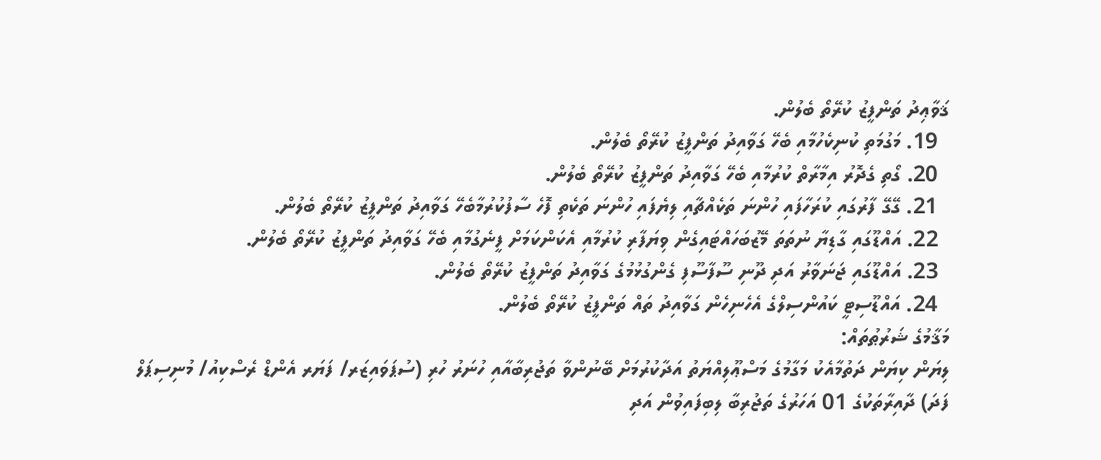ޤަވާޢިދު ތަންފީޒު ކުރޭތޯ ބެލުން.
  19. މަގުމަތި ކުނިކެހުމާއި ބެހޭ ގަވާއިދު ތަންފީޒު ކުރޭތޯ ބެލުން.
  20. ގޯތި ގެދޮރު އިމާރާތް ކުރުމާއި ބެހޭ ގަވާއިދު ތަންފީޒު ކުރޭތޯ ބެލުން.
  21. ގޭގޭ ފާރުގައި ކުރަހާފައި ހުންނަ ތަކެއްޗާއި ލިޔެފައި ހުންނަ ތަކެތި ފޮހެ ސާފުކުރުމާބެހޭ ގަވާއިދު ތަންފީޒު ކުރޭތޯ ބެލުން.
  22. އައްޑޫގައި ގާޑިޔާ ނުތަތަ މޭޒުބަހައްޓައިގެން ވިޔަފާރި ކުރުމާއި އެކަންކަމަށް ފީނެގުމާއި ބެހޭ ގަވާއިދު ތަންފީޒު ކުރޭތޯ ބެލުން.
  23. އައްޑޫގައި ޖަނަވާރު އަދި ދޫނި ސޫފާސޫފި ގެންގުޅުމުގެ ގަވާއިދު ތަންފީޒު ކުރޭތޯ ބެލުން.
  24. އައްޑޫސިޓީ ކައުންސިލްގެ އެހެނިހެން ގަވާއިދު ތައް ތަންފީޒު ކުރޭތޯ ބެލުން.
މަޤާމުގެ ޝަރުޠުތައް:
ލިޔަން ކިޔަން ދަތުމާއެކު މަގާމުގެ މަސްޢޫލިއްޔަތު އަދާކުރުމަށް ބޭނުންވާ ތަޖުރިބާއާއި ހުނަރު ހުރި (ސުޕަވައިޒަރ/ ފަޔަރ އެންޑް ރެސްކިއު/ މުނިސިޕަލް ފަދަ) ދާއިރާތަކުގެ 01 އަހަރުގެ ތަޖުރިބާ ލިބިފައިވުން އަދި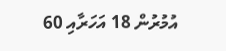އުމުރުން 18 އަހަރާއި 60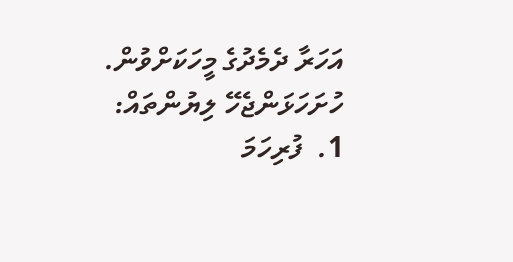އަހަރާ ދެމެދުގެ މީހަކަށްވުން.
ހުށަހަޅަންޖެހޭ ލިޔުންތައް:
1.  ފުރިހަމަ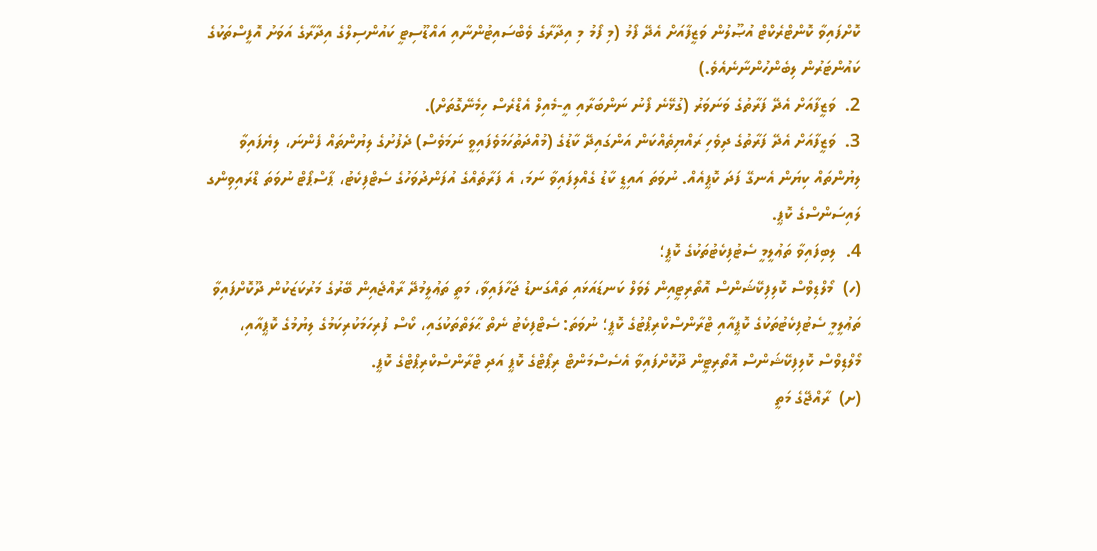ކޮށްފައިވާ ކޮންޓްރެކްޓް އުޞޫލުން ވަޒީފާއަށް އެދޭ ފޯމު (މި ފޯމު މި އިދާރާގެ ވެބްސައިޓުންނާއި އައްޑޫސިޓީ ކައުންސިލްގެ އިދާރާގެ އަވަށު އޮފީސްތަކުގެ ކައުންޓަރުން ލިބެންހުންނާނެއެވެ.)
2.  ވަޒީފާއަށް އެދޭ ފަރާތުގެ ވަނަވަރު (ގުޅޭނެ ފޯނު ނަންބަރާއި އީ-މެއިލް އެޑްރެސް ހިމެނޭގޮތަށް).
3.  ވަޒީފާއަށް އެދޭ ފަރާތުގެ ދިވެހި ރައްޔިތެއްކަން އަންގައިދޭ ކާޑުގެ (މުއްދަތުހަމަވެފައިވީ ނަމަވެސް) ދެފުށުގެ ލިޔުންތައް ފެންނަ، ލިޔެފައިވާ ލިޔުންތައް ކިޔަން އެނގޭ ފަދަ ކޮޕީއެއް. ނުވަތަ އައިޑީ ކާޑު ގެއްލިފައިވާ ނަމަ، އެ ފަރާތެއްގެ އުފަންދުވަހުގެ ސެޓްފިކެޓު، ޕާސްޕޯޓް ނުވަތަ ޑްރައިވިންގ ލައިސަންސްގެ ކޮޕީ.
4.  ލިބިފައިވާ ތަޢުލީމީ ސެޓުފިކެޓުތަކުގެ ކޮޕީ؛
(ހ)  މޯލްޑިވްސް ކޮލިފިކޭޝަންސް އޮތޯރިޓީއިން ލެވަލް ކަނޑައަޅައި ތައްގަނޑު ޖަހާފައިވާ، މަތީ ތަޢުލީމުދޭ ރާއްޖެއިން ބޭރުގެ މަރުކަޒަކުން ދޫކޮށްފައިވާ ތަޢުލީމީ ސެޓުފިކެޓުތަކުގެ ކޮޕީއާއި ޓްރާންސްކްރިޕްޓުގެ ކޮޕީ؛ ނުވަތަ: ސެޓްފިކެޓު ނެތް ޙާލަތްތަކުގައި، ކޯސް ފުރިހަމަކުރިކަމުގެ ލިޔުމުގެ ކޮޕީއާއި، މޯލްޑިވްސް ކޮލިފިކޭޝަންސް އޮތޯރިޓީން ދޫކޮށްފައިވާ އެސެސްމަންޓް ރިޕޯޓްގެ ކޮޕީ އަދި ޓްރާންސްކްރިޕްޓްގެ ކޮޕީ.
(ށ)  ރާއްޖޭގެ މަތީ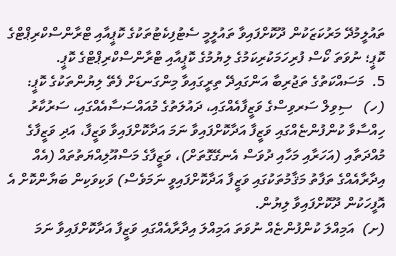ތައުލީމުދޭ މަރުކަޒަކުން ދޫކޮށްފައިވާ ތައުލީމީ ސެޓުފިކެޓުތަކުގެ ކޮޕީއާއި ޓްރާންސްކްރިޕްޓްގެ ކޮޕީ؛ ނުވަތަ ކޯސް ފުރިހަމަކުރިކަމުގެ ލިޔުމުގެ ކޮޕީއާއި ޓްރާންސްކްރިޕްޓްގެ ކޮޕީ.
5.  މަސައްކަތުގެ ތަޖުރިބާ އަންގައިދޭ ތިރީގައިވާ މިންގަނޑަށް ފެތޭ ލިޔުންތަކުގެ ކޮޕީ:
(ހ)   ސިވިލް ސަރވިސްގެ ވަޒީފާއެއްގައި، ދައުލަތުގެ މުއައްސަސާއެއްގައި، ސަރުކާރު ހިއްސާވާ ކުންފުންޏެއްގައި ވަޒީފާ އަދާކޮށްފައިވާ ނަމަ އަދާކޮށްފައިވާ ވަޒީފާ، އަދި ވަޒީފާގެ މުއްދަތާއި (އަހަރާއި މަހާއި ދުވަސް އެނގޭގޮތަށް)، ވަޒީފާގެ މަސްއޫލިއްޔަތުތައް (އެއް އިދާރާއެއްގެ ތަފާތު މަޤާމުތަކުގައި ވަޒީފާ އަދާކޮށްފައިވީ ނަމަވެސް) ވަކިވަކިން ބަޔާންކޮށް އެ އޮފީހަކުން ދޫކޮށްފައިވާ ލިޔުން.
(ށ)  އަމިއްލަ ކުންފުންޏެއް ނުވަތަ އަމިއްލަ އިދާރާއެއްގައި ވަޒީފާ އަދާކޮށްފައިވާ ނަމަ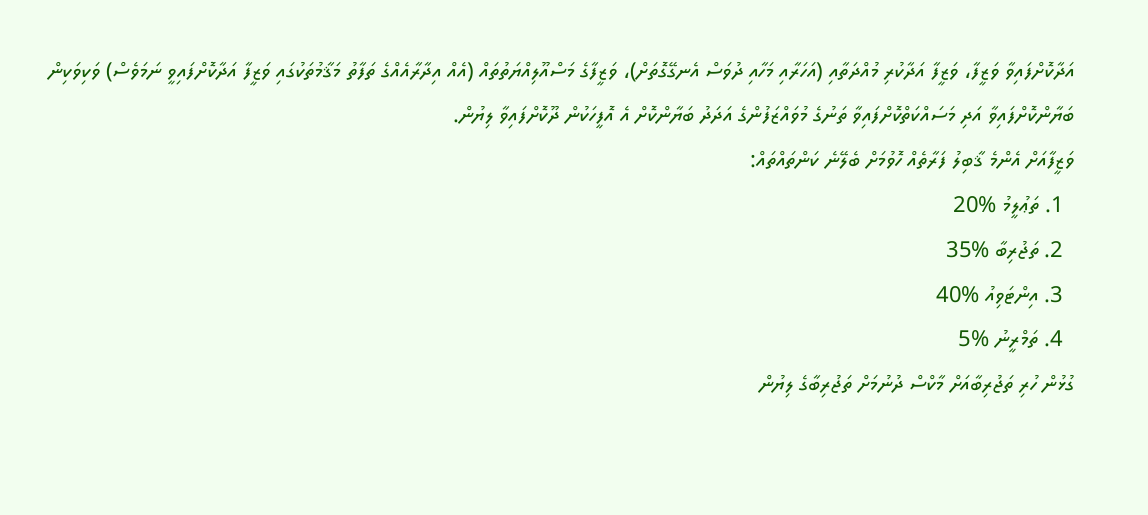އަދާކޮށްފައިވާ ވަޒީފާ، ވަޒީފާ އަދާކުރި މުއްދަތާއި (އަހަރާއި މަހާއި ދުވަސް އެނގޭގޮތަށް)، ވަޒީފާގެ މަސްއޫލިއްޔަތުތައް (އެއް އިދާރާއެއްގެ ތަފާތު މަޤާމުތަކުގައި ވަޒީފާ އަދާކޮށްފައިވީ ނަމަވެސް) ވަކިވަކިން ބަޔާންކޮށްފައިވާ އަދި މަސައްކަތްކޮށްފައިވާ ތަނުގެ މުވައްޒަފުންގެ އަދަދު ބަޔާންކޮށް އެ އޮފީހަކުން ދޫކޮށްފައިވާ ލިޔުން.
ވަޒީފާއަށް އެންމެ ޤާބިލު ފަރާތެއް ހޮވުމަށް ބެލޭނެ ކަންތައްތައް:
  1. ތަޢުލީމު %20
  2. ތަޖުރިބާ %35
  3. އިންޓަވިއު %40
  4. ތަމްރީނު %5
ގުޅުން ހުރި ތަޖުރިބާއަށް މާކްސް ދުނުމަށް ތަޖުރިބާގެ ލިޔުން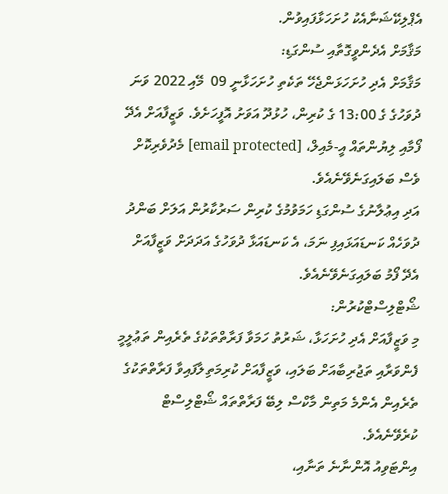އެޕްލިކޭޝަނާއެކު ހުށަހަޅާފައިވުން.
މަޤާމަށް އެދެންވީގޮތާއި ސުންގަޑި:
މަޤާމަށް އެދި ހުށަހަޅަންޖެހޭ ތަކެތި ހުށަހަޅާނީ 09  މޭއި 2022 ވަނަ ދުވަހުގެ ގެ 13:00 ގެ ކުރިން، ހުޅުދޫ އަވަށު އޮފީހަށެވެ. ވަޒީފާއަށް އެދޭ ފޯމާއި ލިޔުންތައް އީ-މެއިލް، [email protected] މެދުވެރިކޮށް ވެސް ބަލައިގަނެވޭނެއެވެ.
އަދި އިޢުލާނުގެ ސުންގަޑި ހަމަވުމުގެ ކުރިން ސަރުކާރުން އަލަށް ބަންދު ދުވަހެއް ކަނޑައަޅައިފި ނަމަ، އެ ކަނޑައަޅާ ދުވަހުގެ އަދަދަށް ވަޒީފާއަށް އެދޭ ފޯމު ބަލައިގަނެވޭނެއެވެ.
ޝޯޓްލިސްޓްކުރުން:
މި ވަޒީފާއަށް އެދި ހުށަހަޅާ، ޝަރުތު ހަމަވާ ފަރާތްތަކުގެ ތެރެއިން ތަޢުލީމީ ފެންވަރާއި ތަޖުރިބާއަށް ބަލައި، ވަޒީފާއަށް ކުރިމަތިލާފައިވާ ފަރާތްތަކުގެ ތެރެއިން އެންމެ މަތިން މާކްސް ލިބޭ ފަރާތްތައް ޝޯޓްލިސްޓް ކުރެވޭނެއެވެ.
އިންޓަވިއު އޮންނާނެ ތަނާއި،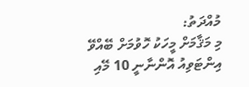މުއްދަތު:
މި މަޤާމަށް މީހަކު ހޮވުމަށް ބޭއްވޭ އިންޓަވިއު އޮންނާނީ 10 މޭއި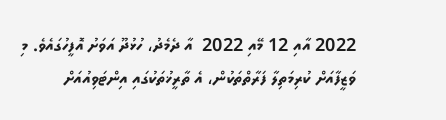2022 އާއި 12 މޭއި 2022  އާ ދެމެދު، ހުޅުދޫ އަވަށު އޮފީހުގައެވެ. މި ވަޒީފާއަށް ކުރިމަތިލާ ފަރާތްތަކުން، އެ ތާރީޚުތަކުގައި އިންޓަވިއުއަށް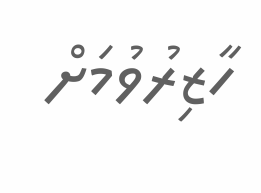ހާޒިރުވުމަށް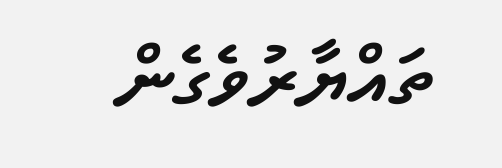ތައްޔާރުވެގެން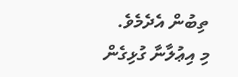ތިބުން އެދެމެވެ.
މި އިޢުލާނާ ގުޅިގެން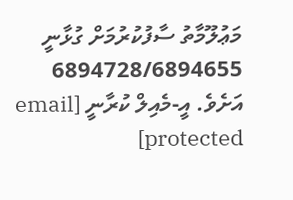މަޢުލޫމާތު ސާފުކުރުމަށް ގުޅާނީ 6894728/6894655 އަށެވެ. އީ-މެއިލް ކުރާނީ [email protected]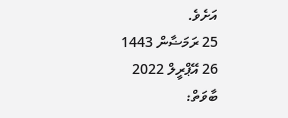އަށެވެ.
25 ރަމަޟާން 1443
26 އޭޕްރީލް 2022
ބާވަތް: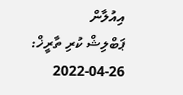އިއުލާން
ޕަބްލިޝް ކުރި ތާރީޚް: 26-04-2022